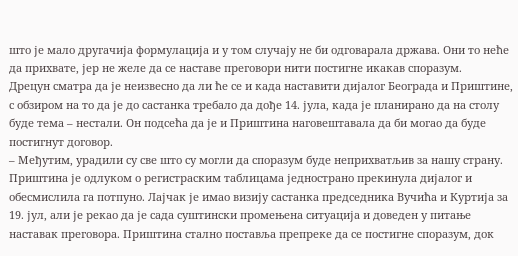што је мало другачија формулација и у том случају не би одговарала држава. Они то неће да прихвате, јер не желе да се наставе преговори нити постигне икакав споразум.
Дрецун сматра да је неизвесно да ли ће се и када наставити дијалог Београда и Приштине, с обзиром на то да је до састанка требало да дође 14. јула, када је планирано да на столу буде тема – нестали. Он подсећа да је и Приштина наговештавала да би могао да буде постигнут договор.
– Међутим, урадили су све што су могли да споразум буде неприхватљив за нашу страну. Приштина је одлуком о регистраским таблицама једнострано прекинула дијалог и обесмислила га потпуно. Лајчак је имао визију састанка председника Вучића и Куртија за 19. јул, али је рекао да је сада суштински промењена ситуација и доведен у питање наставак преговора. Приштина стално поставља препреке да се постигне споразум, док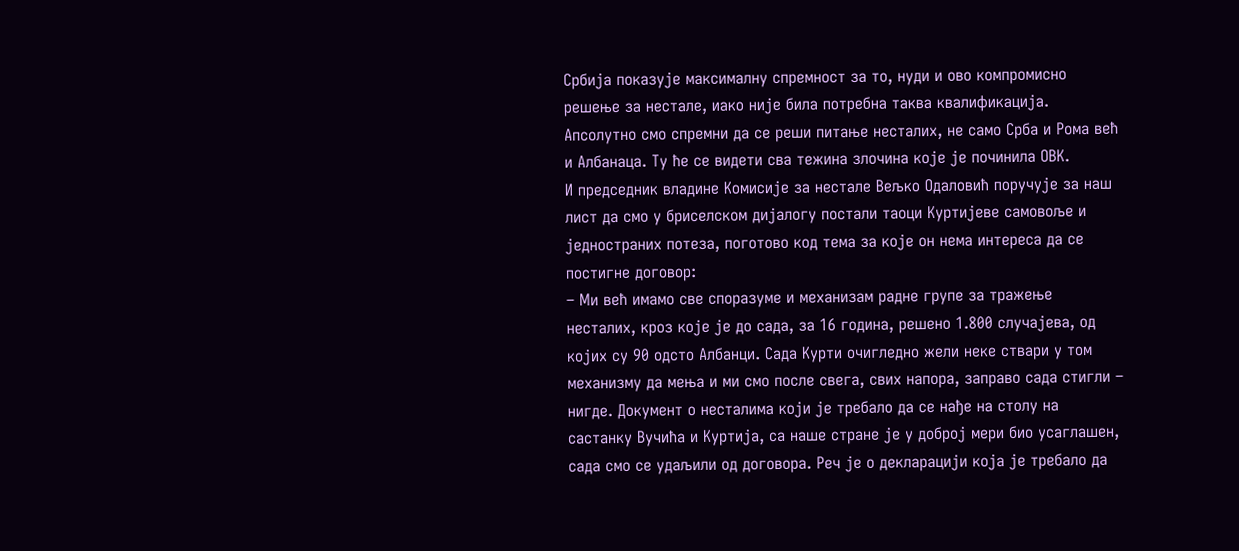Србија показује максималну спремност за то, нуди и ово компромисно решење за нестале, иако није била потребна таква квалификација. Апсолутно смо спремни да се реши питање несталих, не само Срба и Рома већ и Албанаца. Ту ће се видети сва тежина злочина које је починила ОВК.
И председник владине Комисије за нестале Вељко Одаловић поручује за наш лист да смо у бриселском дијалогу постали таоци Куртијеве самовоље и једностраних потеза, поготово код тема за које он нема интереса да се постигне договор:
– Ми већ имамо све споразуме и механизам радне групе за тражење несталих, кроз које је до сада, за 16 година, решено 1.800 случајева, од којих су 90 одсто Албанци. Сада Курти очигледно жели неке ствари у том механизму да мења и ми смо после свега, свих напора, заправо сада стигли – нигде. Документ о несталима који је требало да се нађе на столу на састанку Вучића и Куртија, са наше стране је у доброј мери био усаглашен, сада смо се удаљили од договора. Реч је о декларацији која је требало да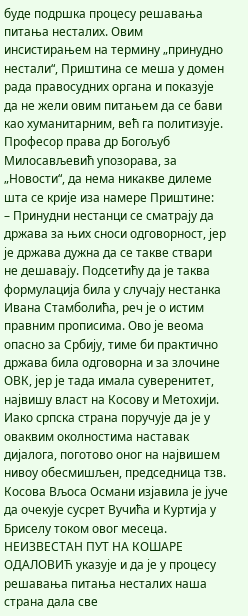буде подршка процесу решавања питања несталих. Овим инсистирањем на термину „принудно нестали“, Приштина се меша у домен рада правосудних органа и показује да не жели овим питањем да се бави као хуманитарним, већ га политизује.
Професор права др Богољуб Милосављевић упозорава, за „Новости“, да нема никакве дилеме шта се крије иза намере Приштине:
– Принудни нестанци се сматрају да држава за њих сноси одговорност, јер је држава дужна да се такве ствари не дешавају. Подсетићу да је таква формулација била у случају нестанка Ивана Стамболића, реч је о истим правним прописима. Ово је веома опасно за Србију, тиме би практично држава била одговорна и за злочине ОВК, јер је тада имала суверенитет, највишу власт на Косову и Метохији.
Иако српска страна поручује да је у оваквим околностима наставак дијалога, поготово оног на највишем нивоу обесмишљен, председница тзв. Косова Вљоса Османи изјавила је јуче да очекује сусрет Вучића и Куртија у Бриселу током овог месеца.
НЕИЗВЕСТАН ПУТ НА КОШАРЕ
ОДАЛОВИЋ указује и да је у процесу решавања питања несталих наша страна дала све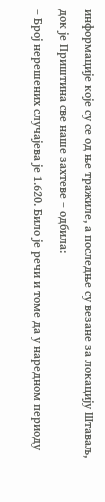информације које су се од ње тражиле, а последње су везане за локацију Штаваљ, док је Приштина све наше захтеве – одбила:
– Број нерешених случајева је 1.620. Било је речи и томе да у наредном периоду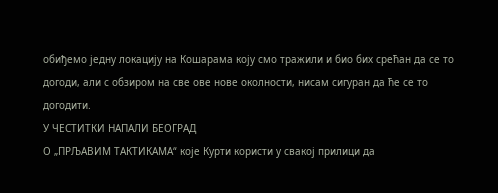обиђемо једну локацију на Кошарама коју смо тражили и био бих срећан да се то догоди, али с обзиром на све ове нове околности, нисам сигуран да ће се то догодити.
У ЧЕСТИТКИ НАПАЛИ БЕОГРАД
О „ПРЉАВИМ ТАКТИКАМА“ које Курти користи у свакој прилици да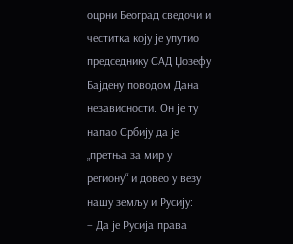оцрни Београд сведочи и честитка коју је упутио председнику САД Џозефу Бајдену поводом Дана независности. Он је ту напао Србију да је „претња за мир у региону“ и довео у везу нашу земљу и Русију:
– Да је Русија права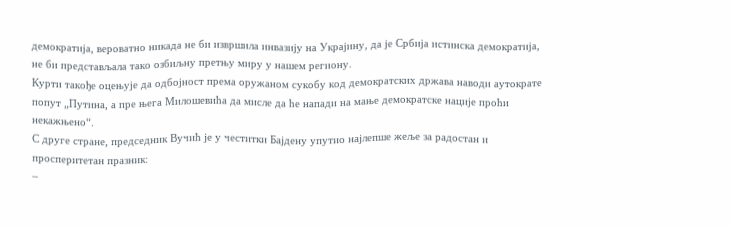демократија, вероватно никада не би извршила инвазију на Украјину, да је Србија истинска демократија, не би представљала тако озбиљну претњу миру у нашем региону.
Курти такође оцењује да одбојност према оружаном сукобу код демократских држава наводи аутократе попут „Путина, а пре њега Милошевића да мисле да ће напади на мање демократске нације проћи некажњено“.
С друге стране, председник Вучић је у честитки Бајдену упутио најлепше жеље за радостан и просперитетан празник:
–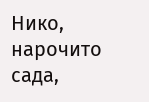Нико, нарочито сада,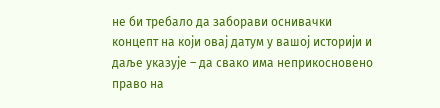не би требало да заборави оснивачки концепт на који овај датум у вашој историји и даље указује – да свако има неприкосновено право на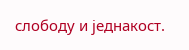слободу и једнакост.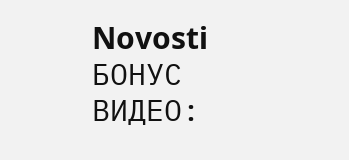Novosti
БОНУС ВИДЕО: